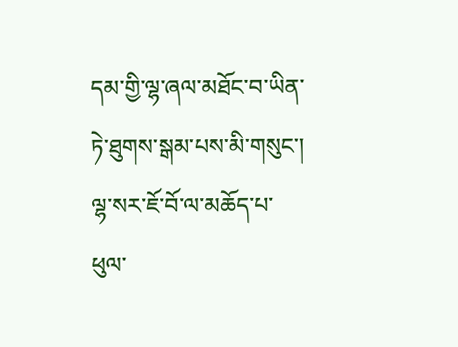དམ་གྱི་ལྷ་ཞལ་མཐོང་བ་ཡིན་ཏེ་ཐུགས་སྒམ་པས་མི་གསུང་། ལྷ་སར་ཇོ་བོ་ལ་མཆོད་པ་ཕུལ་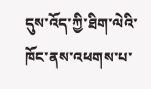དུས་འོད་ཀྱི་ཐིག་ལེའི་ཁོང་ནས་འཕགས་པ་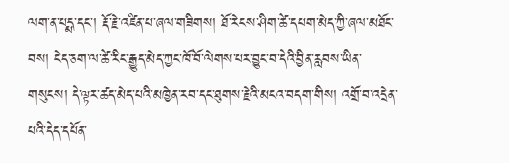ལག་ན་པདྨ་དང་། རྡོ་རྗེ་འཛིན་པ་ཞལ་གཟིགས། ཐོ་རེངས་ཤིག་ཚེ་དཔག་མེད་ཀྱི་ཞལ་མཐོང་བས། ངེད་ཅག་ལ་ཚེ་རིང་རྒྱུད་མེད་ཀྱང་ཁོ་བོ་ལེགས་པར་བྱུང་བ་དེའི་བྱིན་རླབས་ཡིན་གསུངས། དེ་ལྟར་ཚད་མེད་པའི་མཁྱེན་རབ་དང་ཐུགས་རྗེའི་མངའ་བདག་གིས། འགྲོ་བ་འདྲེན་པའི་དེད་དཔོན་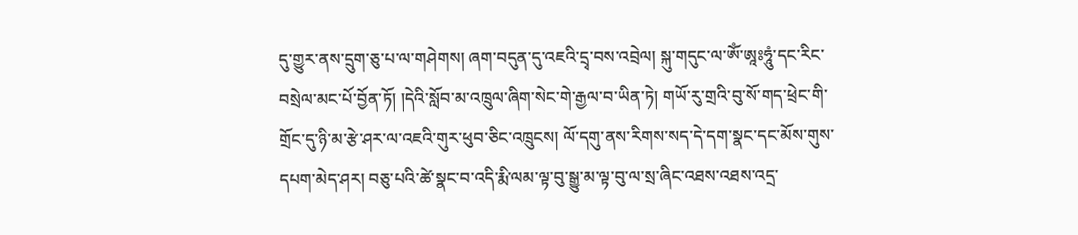དུ་གྱུར་ནས་དྲུག་ཅུ་པ་ལ་གཤེགས། ཞག་བདུན་དུ་འཇའི་དྲྭ་བས་འབྲེལ། སྐུ་གདུང་ལ་ཨོཾ་ཨཱཿཧཱུཾ་དང་རིང་བསྲེལ་མང་པོ་བྱོན་ཏོ། །དེའི་སློབ་མ་འཁྲུལ་ཞིག་སེང་གེ་རྒྱལ་བ་ཡིན་ཏེ། གཡོ་རུ་གྲའི་བུ་སོ་གད་ཕྲེང་གི་གྲོང་དུ་ཉི་མ་རྩེ་ཤར་ལ་འཇའི་གུར་ཕུབ་ཅིང་འཁྲུངས། ལོ་དགུ་ནས་རིགས་སད་དེ་དག་སྣང་དང་མོས་གུས་དཔག་མེད་ཤར། བཅུ་པའི་ཚེ་སྣང་བ་འདི་རྨི་ལམ་ལྟ་བུ་སྒྱུ་མ་ལྟ་བུ་ལ་སྲ་ཞིང་འཐས་འཐས་འདྲ་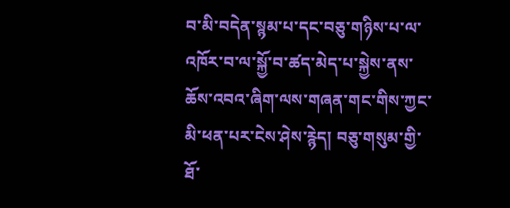བ་མི་བདེན་སྙམ་པ་དང་བཅུ་གཉིས་པ་ལ་འཁོར་བ་ལ་སྐྱོ་བ་ཚད་མེད་པ་སྐྱེས་ནས་ཆོས་འབའ་ཞིག་ལས་གཞན་གང་གིས་ཀྱང་མི་ཕན་པར་ངེས་ཤེས་རྙེད། བཅུ་གསུམ་གྱི་ཐོ་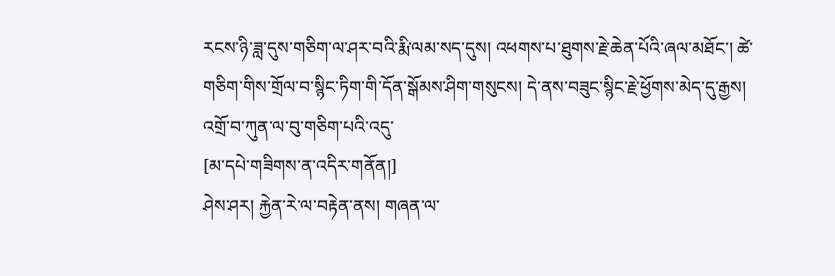རངས་ཉི་ཟླ་དུས་གཅིག་ལ་ཤར་བའི་རྨི་ལམ་སད་དུས། འཕགས་པ་ཐུགས་རྗེ་ཆེན་པོའི་ཞལ་མཐོང་། ཚེ་གཅིག་གིས་གྲོལ་བ་སྙིང་ཏིག་གི་དོན་སྒོམས་ཤིག་གསུངས། དེ་ནས་བཟུང་སྙིང་རྗེ་ཕྱོགས་མེད་དུ་རྒྱས། འགྲོ་བ་ཀུན་ལ་བུ་གཅིག་པའི་འདུ་
[མ་དཔེ་གཟིགས་ན་འདིར་གནོན།]
ཤེས་ཤར། རྐྱེན་རེ་ལ་བརྟེན་ནས། གཞན་ལ་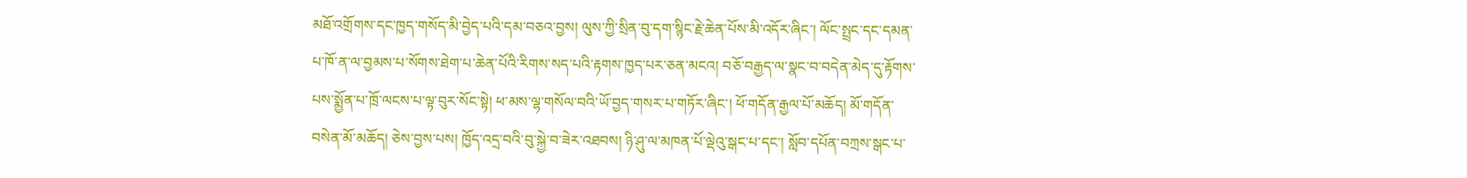མཐོ་འགྲོགས་དང་ཁྱད་གསོད་མི་བྱེད་པའི་དམ་བཅའ་བྱས། ལུས་ཀྱི་སྲིན་བུ་དག་སྙིང་རྗེ་ཆེན་པོས་མི་འདོར་ཞིང་། ལོང་སྤྲང་དང་དམན་པ་ཁོ་ན་ལ་བྱམས་པ་སོགས་ཐེག་པ་ཆེན་པོའི་རིགས་སད་པའི་རྟགས་ཁྱད་པར་ཅན་མངའ། བཅོ་བརྒྱད་ལ་སྣང་བ་བདེན་མེད་དུ་རྟོགས་པས་སྨྱོན་པ་ཁྲོ་ལངས་པ་ལྟ་བུར་སོང་སྟེ། ཕ་མས་ལྷ་གསོལ་བའི་ཡོ་བྱད་གསར་པ་གཏོར་ཞིང་། ཕོ་གདོན་རྒྱལ་པོ་མཆོད། མོ་གདོན་བསེན་མོ་མཆོད། ཅེས་བྱས་པས། ཁྱོད་འདྲ་བའི་བུ་སྐྱེ་བ་ཟེར་འཐབས། ཉི་ཤུ་ལ་མཁན་པོ་ལྡེའུ་སྒང་པ་དང་། སློབ་དཔོན་བཀྲས་སྒང་པ་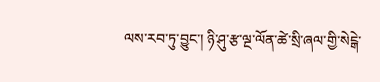ལས་རབ་ཏུ་བྱུང་། ཉི་ཤུ་རྩ་ལྔ་ལོན་ཚེ་སྲི་ཞལ་གྱི་སེངྒེ་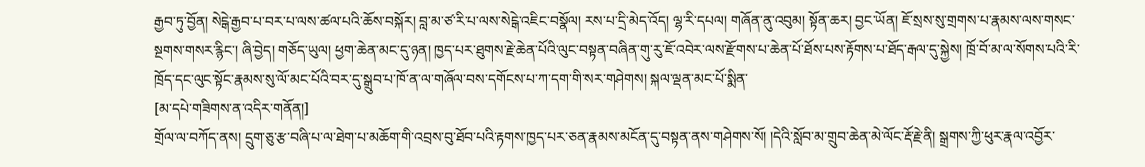རྒྱབ་ཏུ་བྱོན། སེངྒེ་རྒྱབ་པ་བར་པ་ལས་ཚལ་པའི་ཆོས་བསྐོར། བླ་མ་ཙ་རི་པ་ལས་སེངྒེ་འཇིང་བསྣོལ། རས་པ་དྲི་མེད་འོད། ལྷ་རི་དཔལ། གཞོན་ནུ་འབུམ། སྟོན་ཆར། བྱང་ཡོན། ཇོ་སྲས་སུ་གྲགས་པ་རྣམས་ལས་གསང་སྔགས་གསར་རྙིང་། ཞི་བྱེད། གཅོད་ཡུལ། ཕྱག་ཆེན་མང་དུ་ཉན། ཁྱད་པར་ཐུགས་རྗེ་ཆེན་པོའི་ལུང་བསྟན་བཞིན་གུ་རུ་ཇོ་འབེར་ལས་རྫོགས་པ་ཆེན་པོ་ཐོས་པས་རྟོགས་པ་ཐོད་རྒལ་དུ་སྐྱེས། ཁྲོ་བོ་མ་ལ་སོགས་པའི་རི་ཁྲོད་དང་ལུང་སྟོང་རྣམས་སུ་ལོ་མང་པོའི་བར་དུ་སྒྲུབ་པ་ཁོ་ན་ལ་གཞོལ་བས་དགོངས་པ་ཀ་དག་གི་སར་གཤེགས། སྐལ་ལྡན་མང་པོ་སྨིན་
[མ་དཔེ་གཟིགས་ན་འདིར་གནོན།]
གྲོལ་ལ་བཀོད་ནས། དྲུག་ཅུ་རྩ་བཞི་པ་ལ་ཐེག་པ་མཆོག་གི་འབྲས་བུ་ཐོབ་པའི་རྟགས་ཁྱད་པར་ཅན་རྣམས་མངོན་དུ་བསྟན་ནས་གཤེགས་སོ། །དེའི་སློབ་མ་གྲུབ་ཆེན་མེ་ལོང་རྡོ་རྗེ་ནི། སྒྲགས་ཀྱི་ཕུར་རྣལ་འབྱོར་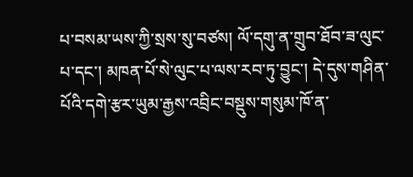པ་བསམ་ཡས་ཀྱི་སྲས་སུ་བཙས། ལོ་དགུ་ན་གྲུབ་ཐོབ་ཟ་ལུང་པ་དང་། མཁན་པོ་སེ་ལུང་པ་ལས་རབ་ཏུ་བྱུང་། དེ་དུས་གཤིན་པོའི་དགེ་རྩར་ཡུམ་རྒྱས་འབྲིང་བསྡུས་གསུམ་ཁོ་ན་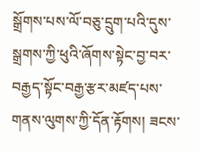སྒྲོགས་པས་ལོ་བཅུ་དྲུག་པའི་དུས་སྒྲགས་ཀྱི་ཕུའི་ཞོགས་སྟེང་བྱ་བར་བརྒྱད་སྟོང་བརྒྱ་རྩར་མཛད་པས་གནས་ལུགས་ཀྱི་དོན་རྟོགས། ཟངས་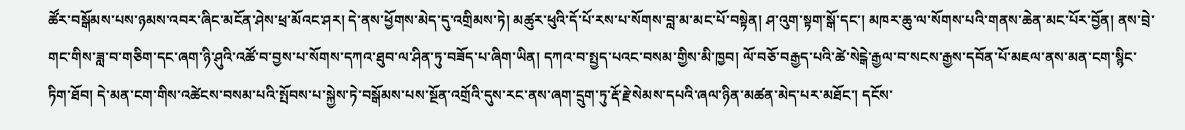ཚོར་བསྒོམས་པས་ཉམས་འབར་ཞིང་མངོན་ཤེས་ཕྲ་མོའང་ཤར། དེ་ནས་ཕྱོགས་མེད་དུ་འགྲིམས་ཏེ། མཚུར་ཕུའི་དོ་པོ་རས་པ་སོགས་བླ་མ་མང་པོ་བསྟེན། ཤ་འུག་སྟག་སྒོ་དང་། མཁར་ཆུ་ལ་སོགས་པའི་གནས་ཆེན་མང་པོར་བྱོན། ནས་བྲེ་གང་གིས་ཟླ་བ་གཅིག་དང་ཞག་ཉི་ཤུའི་འཚོ་བ་བྱས་པ་སོགས་དཀའ་ཐུབ་ལ་ཤིན་ཏུ་བཟོད་པ་ཞིག་ཡིན། དཀའ་བ་སྤྱད་པའང་བསམ་གྱིས་མི་ཁྱབ། ལོ་བཅོ་བརྒྱད་པའི་ཚེ་སེངྒེ་རྒྱལ་བ་སངས་རྒྱས་དབོན་པོ་མཇལ་ནས་མན་ངག་སྙིང་ཏིག་ཐོབ། དེ་མན་ངག་གིས་འཚེངས་བསམ་པའི་སྤོབས་པ་སྐྱེས་ཏེ་བསྒོམས་པས་སྔོན་འགྲོའི་དུས་རང་ནས་ཞག་དྲུག་ཏུ་རྡོ་རྗེ་སེམས་དཔའི་ཞལ་ཉིན་མཚན་མེད་པར་མཐོང་། དངོས་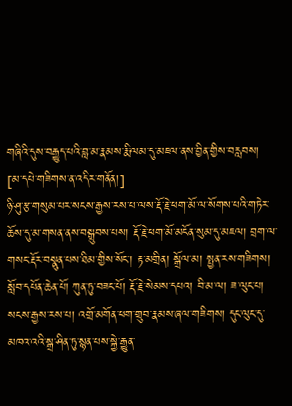གཞིའི་དུས་བརྒྱུད་པའི་བླ་མ་རྣམས་རྨི་ལམ་དུ་མཇལ་ནས་བྱིན་གྱིས་བརླབས།
[མ་དཔེ་གཟིགས་ན་འདིར་གནོན།]
ཉི་ཤུ་རྩ་གསུམ་པར་སངས་རྒྱས་རས་པ་ལས་རྡོ་རྗེ་ཕག་མོ་ལ་སོགས་པའི་གཏེར་ཆོས་དུ་མ་གསན་ནས་བསྒྲུབས་པས། རྡོ་རྗེ་ཕག་མོ་མངོན་སུམ་དུ་མཇལ། བྲག་ལ་གསང་རྡོར་བསྣུན་པས་ཐིམ་གྱིས་སོང་། རྟ་མགྲིན། སྒྲོལ་མ། སྤྱན་རས་གཟིགས། སློབ་དཔོན་ཆེན་པོ། ཀུན་ཏུ་བཟང་པོ། རྡོ་རྗེ་སེམས་དཔའ། བི་མ་ལ། ཟ་ལུང་པ། སངས་རྒྱས་རས་པ། འགྲོ་མགོན་ཕག་གྲུབ་རྣམས་ཞལ་གཟིགས། དུང་ལུང་དུ་མཁའ་འའི་སྒྲ་ཤིན་ཏུ་སྙན་པས་སྐྱེ་རྒྱུན་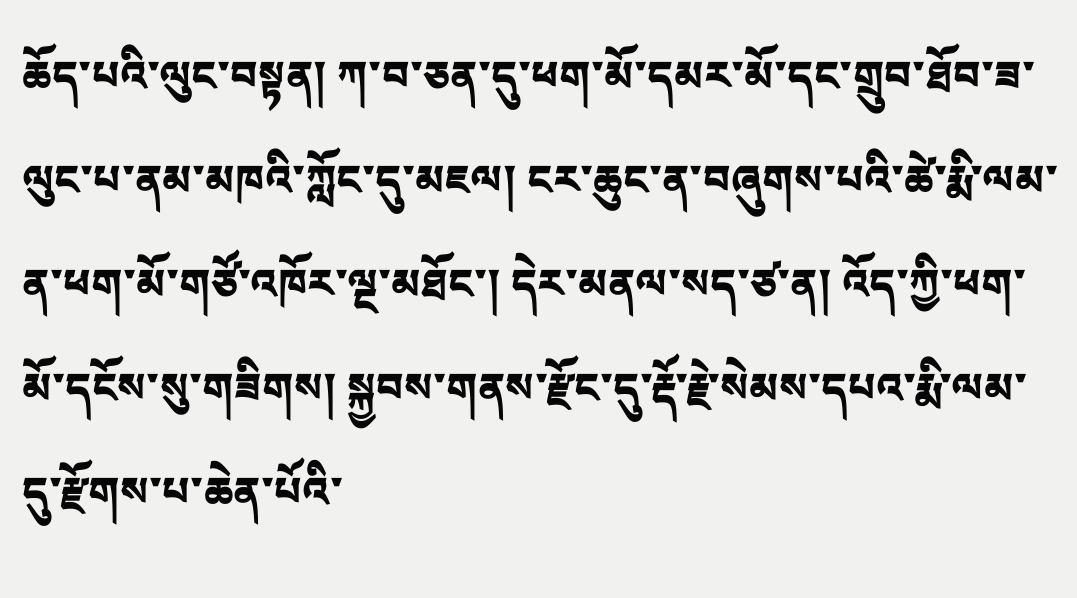ཆོད་པའི་ལུང་བསྟན། ཀ་བ་ཅན་དུ་ཕག་མོ་དམར་མོ་དང་གྲུབ་ཐོབ་ཟ་ལུང་པ་ནམ་མཁའི་ཀློང་དུ་མཇལ། ངར་ཆུང་ན་བཞུགས་པའི་ཚེ་རྨི་ལམ་ན་ཕག་མོ་གཙོ་འཁོར་ལྔ་མཐོང་། དེར་མནལ་སད་ཙ་ན། འོད་ཀྱི་ཕག་མོ་དངོས་སུ་གཟིགས། སྐྱབས་གནས་རྫོང་དུ་རྡོ་རྗེ་སེམས་དཔའ་རྨི་ལམ་དུ་རྫོགས་པ་ཆེན་པོའི་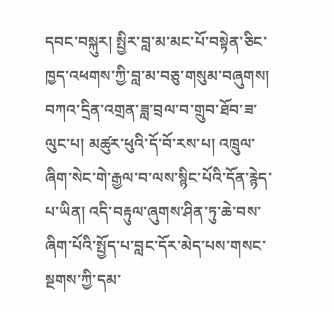དབང་བསྐུར། སྤྱིར་བླ་མ་མང་པོ་བསྟེན་ཅིང་ཁྱད་འཕགས་ཀྱི་བླ་མ་བཅུ་གསུམ་བཞུགས། བཀའ་དྲིན་འགྲན་ཟླ་བྲལ་བ་གྲུབ་ཐོབ་ཟ་ལུང་པ། མཚུར་ཕུའི་དོ་བོ་རས་པ། འཁྲུལ་ཞིག་སེང་གེ་རྒྱལ་བ་ལས་སྙིང་པོའི་དོན་རྙེད་པ་ཡིན། འདི་བརྟུལ་ཞུགས་ཤིན་ཏུ་ཆེ་བས་ཞིག་པོའི་སྤྱོད་པ་བླང་དོར་མེད་པས་གསང་སྔགས་ཀྱི་དམ་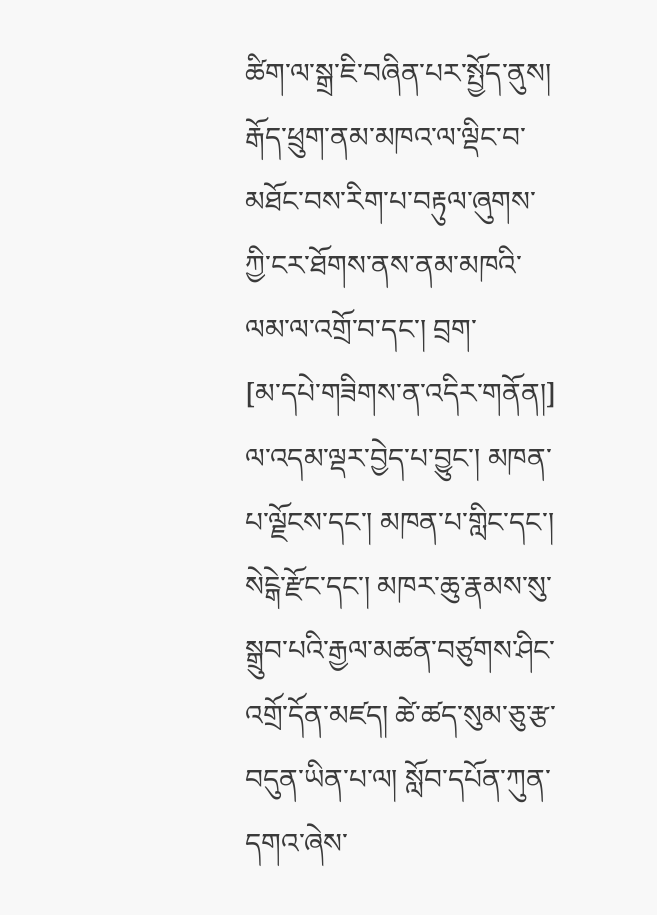ཚིག་ལ་སྒྲ་ཇི་བཞིན་པར་སྤྱོད་ནུས། རྒོད་ཕྲུག་ནམ་མཁའ་ལ་ལྡིང་བ་མཐོང་བས་རིག་པ་བརྟུལ་ཞུགས་ཀྱི་ངར་ཐོགས་ནས་ནམ་མཁའི་ལམ་ལ་འགྲོ་བ་དང་། བྲག་
[མ་དཔེ་གཟིགས་ན་འདིར་གནོན།]
ལ་འདམ་ལྡར་བྱེད་པ་བྱུང་། མཁན་པ་ལྗོངས་དང་། མཁན་པ་གླིང་དང་། སེངྒེ་རྫོང་དང་། མཁར་ཆུ་རྣམས་སུ་སྒྲུབ་པའི་རྒྱལ་མཚན་བཙུགས་ཤིང་འགྲོ་དོན་མཛད། ཚེ་ཚད་སུམ་ཅུ་རྩ་བདུན་ཡིན་པ་ལ། སློབ་དཔོན་ཀུན་དགའ་ཞེས་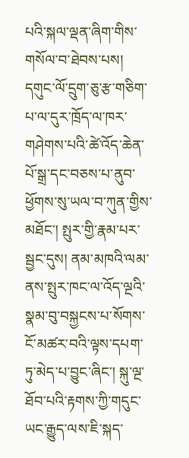པའི་སྐལ་ལྡན་ཞིག་གིས་གསོལ་བ་ཐེབས་པས། དགུང་ལོ་དྲུག་ཅུ་རྩ་གཅིག་པ་ལ་དུར་ཁྲོད་ལ་ཁར་གཤེགས་པའི་ཚེ་འོད་ཆེན་པོ་སྒྲ་དང་བཅས་པ་ནུབ་ཕྱོགས་སུ་ཡལ་བ་ཀུན་གྱིས་མཐོང་། སྤུར་གྱི་རྣམ་པར་སྦྱང་དུས། ནམ་མཁའི་ལམ་ནས་སྤུར་ཁང་ལ་འོད་ལྔའི་སྣམ་བུ་བསྐྱངས་པ་སོགས་ངོ་མཚར་བའི་ལྟས་དཔག་ཏུ་མེད་པ་བྱུང་ཞིང་། སྐུ་ལྔ་ཐོབ་པའི་རྟགས་ཀྱི་གདུང་ཡང་རྒྱུད་ལས་ཇི་སྐད་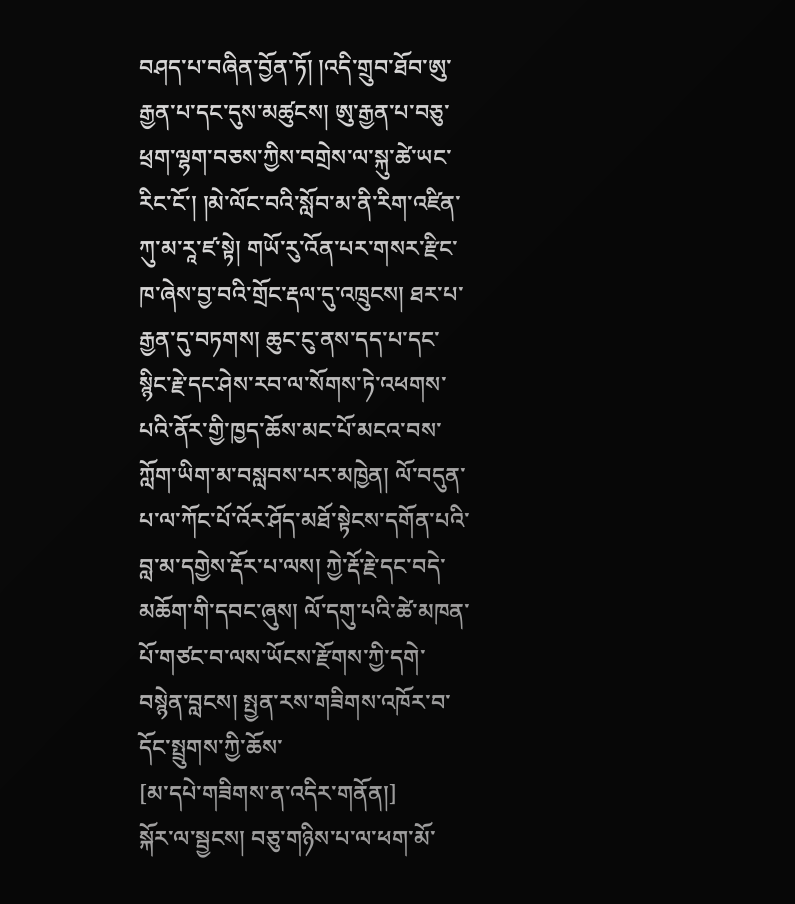བཤད་པ་བཞིན་བྱོན་ཏོ། །འདི་གྲུབ་ཐོབ་ཨུ་རྒྱན་པ་དང་དུས་མཚུངས། ཨུ་རྒྱན་པ་བཅུ་ཕྲག་ལྷག་བཅས་ཀྱིས་བགྲེས་ལ་སྐུ་ཚེ་ཡང་རིང་ངོ་། །མེ་ལོང་བའི་སློབ་མ་ནི་རིག་འཛིན་ཀུ་མ་རཱ་ཛ་སྟེ། གཡོ་རུ་འོན་པར་གསར་རྫིང་ཁ་ཞེས་བྱ་བའི་གྲོང་རྡལ་དུ་འཁྲུངས། ཐར་པ་རྒྱན་དུ་བཏགས། ཆུང་ངུ་ནས་དད་པ་དང་སྙིང་རྗེ་དང་ཤེས་རབ་ལ་སོགས་ཏེ་འཕགས་པའི་ནོར་གྱི་ཁྱད་ཆོས་མང་པོ་མངའ་བས་ཀློག་ཡིག་མ་བསླབས་པར་མཁྱེན། ལོ་བདུན་པ་ལ་ཀོང་པོ་འོར་ཤོད་མཐོ་སྟེངས་དགོན་པའི་བླ་མ་དགྱེས་རྡོར་པ་ལས། ཀྱེ་རྡོ་རྗེ་དང་བདེ་མཆོག་གི་དབང་ཞུས། ལོ་དགུ་པའི་ཚེ་མཁན་པོ་གཙང་བ་ལས་ཡོངས་རྫོགས་ཀྱི་དགེ་བསྙེན་བླངས། སྤྱན་རས་གཟིགས་འཁོར་བ་དོང་སྤྲུགས་ཀྱི་ཆོས་
[མ་དཔེ་གཟིགས་ན་འདིར་གནོན།]
སྐོར་ལ་སྦྱངས། བཅུ་གཉིས་པ་ལ་ཕག་མོ་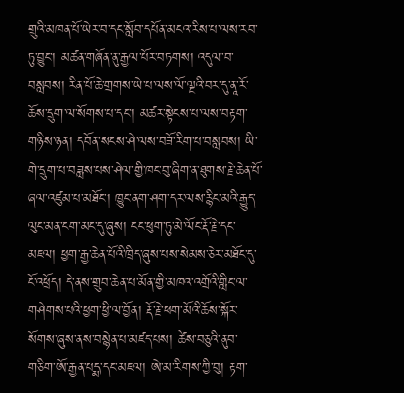གྲུའི་མཁན་པོ་ཡེར་བ་དང་སློབ་དཔོན་མངའ་རིས་པ་ལས་རབ་ཏུ་བྱུང་། མཚན་གཞོན་ནུ་རྒྱལ་པོར་བཏགས། འདུལ་བ་བསླབས། རིན་པོ་ཆེ་གྲགས་ཡེ་པ་ལས་ལོ་ལྔའི་བར་དུ་ནཱ་རོ་ཆོས་དྲུག་ལ་སོགས་པ་དང་། མཚར་སྟེངས་པ་ལས་བརྟག་གཉིས་ཉན། དབོན་སངས་ཤེ་ལས་བཟོ་རིག་པ་བསླབས། ཡི་གེ་དྲུག་པ་བཟླས་པས་ཤེལ་གྱི་ཁང་བུ་ཞིག་ན་ཐུགས་རྗེ་ཆེན་པོ་ཞལ་འཛུམ་པ་མཐོང་། ཁྱུང་ནག་ཤག་དར་ལས་རྙིང་མའི་རྒྱུད་ལུང་མན་ངག་མང་དུ་ཞུས། ངང་ཕུག་ཏུ་མེ་ལོང་རྡོ་རྗེ་དང་མཇལ། ཕྱག་རྒྱ་ཆེན་པོའི་ཁྲིད་ཞུས་པས་སེམས་ཅེར་མཐོང་དུ་ངོ་འཕྲོད། དེ་ནས་གྲུབ་ཆེན་པ་མོན་གྱི་མཁའ་འགྲོའི་གླིང་ལ་གཤེགས་པའི་ཕྱག་ཕྱི་ལ་བྱོན། རྡོ་རྗེ་ཕག་མོའི་ཆོས་སྐོར་སོགས་ཞུས་ནས་བསྙེན་པ་མཛད་པས། ཚེས་བཅུའི་ནུབ་གཅིག་ཨོ་རྒྱན་པདྨ་དང་མཇལ། ཨེ་མ་རིགས་ཀྱི་བུ། རྟག་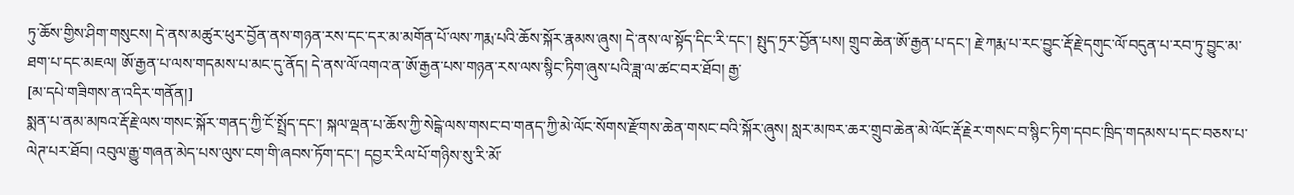ཏུ་ཆོས་གྱིས་ཤིག་གསུངས། དེ་ནས་མཚུར་ཕུར་བྱོན་ནས་གཉན་རས་དང་དར་མ་མགོན་པོ་ལས་ཀརྨ་པའི་ཆོས་སྐོར་རྣམས་ཞུས། དེ་ནས་ལ་སྟོད་དིང་རི་དང་། སྤུད་ཏྲར་བྱོན་པས། གྲུབ་ཆེན་ཨོ་རྒྱན་པ་དང་། རྗེ་ཀརྨ་པ་རང་བྱུང་རྡོ་རྗེ་དགུང་ལོ་བདུན་པ་རབ་ཏུ་བྱུང་མ་ཐག་པ་དང་མཇལ། ཨོ་རྒྱན་པ་ལས་གདམས་པ་མང་དུ་ནོད། དེ་ནས་ལོ་འགའ་ན་ཨོ་རྒྱན་པས་གཉན་རས་ལས་སྙིང་ཏིག་ཞུས་པའི་ཟླ་ལ་ཚང་བར་ཐོབ། རྒྱ་
[མ་དཔེ་གཟིགས་ན་འདིར་གནོན།]
སྨན་པ་ནམ་མཁའ་རྡོ་རྗེ་ལས་གསང་སྐོར་གནད་ཀྱི་ངོ་སྤྲོད་དང་། སྐལ་ལྡན་པ་ཆོས་ཀྱི་སེངྒེ་ལས་གསང་བ་གནད་ཀྱི་མེ་ལོང་སོགས་རྫོགས་ཆེན་གསང་བའི་སྐོར་ཞུས། སླར་མཁར་ཆར་གྲུབ་ཆེན་མེ་ལོང་རྡོ་རྗེར་གསང་བ་སྙིང་ཏིག་དབང་ཁྲིད་གདམས་པ་དང་བཅས་པ་ལེཊ་པར་ཐོབ། འབུལ་རྒྱུ་གཞན་མེད་པས་ལུས་ངག་གི་ཞབས་ཏོག་དང་། དབྱར་རིལ་པོ་གཉིས་སུ་རི་མོ་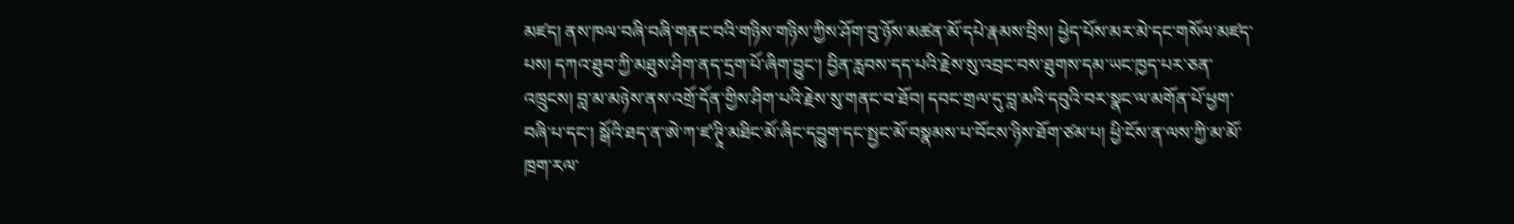མཛད། ནས་ཁལ་བཞི་བཞི་གནང་བའི་གཉིས་གཉིས་ཀྱིས་ཤོག་བུ་ཉོས་མཚན་མོ་དཔེ་རྣམས་བྲིས། ཕྱེད་པོས་མར་མེ་དང་གསོལ་མཛད་པས། དཀའ་ཐུབ་ཀྱི་མཐུས་ཤིག་ནད་དྲག་པོ་ཞིག་བྱུང་། བྱིན་རླབས་དད་པའི་རྗེས་སུ་འབྲང་བས་ཐུགས་དམ་ཡང་ཁྱད་པར་ཅན་འཁྲུངས། བླ་མ་མཉེས་ནས་འགྲོ་དོན་གྱིས་ཤིག་པའི་རྗེས་སུ་གནང་བ་ཐོབ། དབང་གྲལ་དུ་བླ་མའི་དབུའི་བར་སྣང་ལ་མགོན་པོ་ཕྱག་བཞི་པ་དང་། སྒོའི་ཐད་ན་ཨེ་ཀ་ཛ་ཊཱི་མཐིང་མོ་ཞིང་དབྱུག་དང་སྤྱང་མོ་བསྣམས་པ་བོངས་ཉིས་ཐོག་ཙམ་པ། ཕྱི་ངོས་ན་ལས་ཀྱི་མ་མོ་ཁྲག་རལ་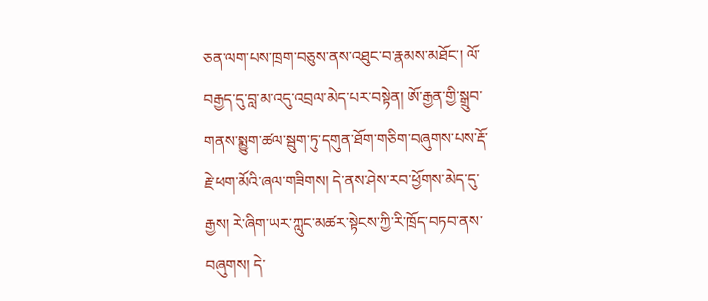ཅན་ལག་པས་ཁྲག་བཅུས་ནས་འཐུང་བ་རྣམས་མཐོང་། ལོ་བརྒྱད་དུ་བླ་མ་འདུ་འབྲལ་མེད་པར་བསྟེན། ཨོ་རྒྱན་གྱི་སྒྲུབ་གནས་སྨྱུག་ཚལ་སྦུག་ཏུ་དགུན་ཐོག་གཅིག་བཞུགས་པས་རྡོ་རྗེ་ཕག་མོའི་ཞལ་གཟིགས། དེ་ནས་ཤེས་རབ་ཕྱོགས་མེད་དུ་རྒྱས། རེ་ཞིག་ཡར་ཀླུང་མཚར་སྟེངས་ཀྱི་རི་ཁྲོད་བཏབ་ནས་བཞུགས། དེ་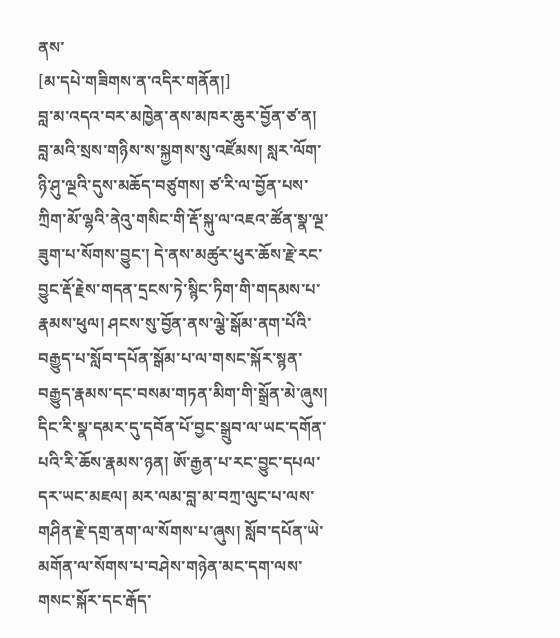ནས་
[མ་དཔེ་གཟིགས་ན་འདིར་གནོན།]
བླ་མ་འདའ་བར་མཁྱེན་ནས་མཁར་ཆུར་བྱོན་ཙ་ན། བླ་མའི་སྲས་གཉིས་ས་སྐྱགས་སུ་འཛོམས། སླར་ལོག་ཉི་ཤུ་ལྔའི་དུས་མཆོད་བཙུགས། ཙ་རི་ལ་བྱོན་པས་ཀྲིག་མོ་ལྷའི་ནེའུ་གསིང་གི་རྡོ་སྐུ་ལ་འཇའ་ཚོན་སྣ་ལྔ་ཟུག་པ་སོགས་བྱུང་། དེ་ནས་མཚུར་ཕུར་ཆོས་རྗེ་རང་བྱུང་རྡོ་རྗེས་གདན་དྲངས་ཏེ་སྙིང་ཏིག་གི་གདམས་པ་རྣམས་ཕུལ། ཤངས་སུ་བྱོན་ནས་ལྕེ་སྒོམ་ནག་པོའི་བརྒྱུད་པ་སློབ་དཔོན་སྒོམ་པ་ལ་གསང་སྐོར་སྙན་བརྒྱུད་རྣམས་དང་བསམ་གཏན་མིག་གི་སྒྲོན་མེ་ཞུས། དིང་རི་སྣ་དམར་དུ་དབོན་པོ་བྱང་སྒྲུབ་ལ་ཡང་དགོན་པའི་རི་ཆོས་རྣམས་ཉན། ཨོ་རྒྱན་པ་རང་བྱུང་དཔལ་དར་ཡང་མཇལ། མར་ལམ་བླ་མ་བཀྲ་ལུང་པ་ལས་གཤིན་རྗེ་དགྲ་ནག་ལ་སོགས་པ་ཞུས། སློབ་དཔོན་ཡེ་མགོན་ལ་སོགས་པ་བཤེས་གཉེན་མང་དག་ལས་གསང་སྐོར་དང་རྒོད་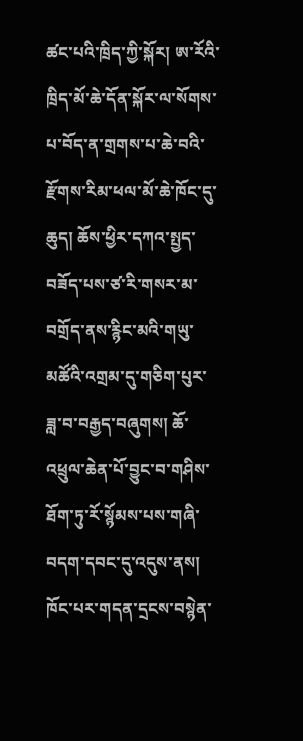ཚང་པའི་ཁྲིད་ཀྱི་སྐོར། ཨ་རོའི་ཁྲིད་མོ་ཆེ་དོན་སྐོར་ལ་སོགས་པ་བོད་ན་གྲགས་པ་ཆེ་བའི་རྫོགས་རིམ་ཕལ་མོ་ཆེ་ཁོང་དུ་ཆུད། ཆོས་ཕྱིར་དཀའ་སྤྱད་བཟོད་པས་ཙ་རི་གསར་མ་བགྲོད་ནས་རྙིང་མའི་གཡུ་མཚོའི་འགྲམ་དུ་གཅིག་པུར་ཟླ་བ་བརྒྱད་བཞུགས། ཆོ་འཕྲུལ་ཆེན་པོ་བྱུང་བ་གཤིས་ཐོག་ཏུ་རོ་སྙོམས་པས་གཞི་བདག་དབང་དུ་འདུས་ནས། ཁོང་པར་གདན་དྲངས་བསྙེན་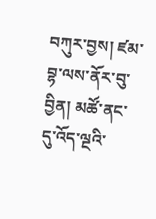བཀུར་བྱས། ཛམ་བྷ་ལས་ནོར་བུ་བྱིན། མཚོ་ནང་དུ་འོད་ལྔའི་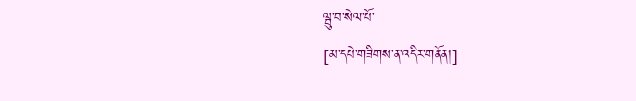ལྦུ་བ་སེལ་པོ་
[མ་དཔེ་གཟིགས་ན་འདིར་གནོན།]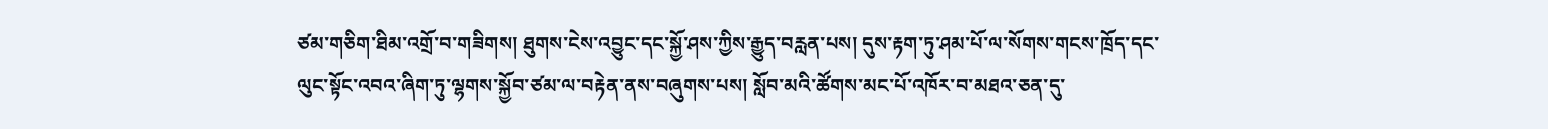ཙམ་གཅིག་ཐིམ་འགྲོ་བ་གཟིགས། ཐུགས་ངེས་འབྱུང་དང་སྐྱོ་ཤས་ཀྱིས་རྒྱུད་བརླན་པས། དུས་རྟག་ཏུ་ཤམ་པོ་ལ་སོགས་གངས་ཁྲོད་དང་ལུང་སྟོང་འབའ་ཞིག་ཏུ་ལྷགས་སྐྱོབ་ཙམ་ལ་བརྟེན་ནས་བཞུགས་པས། སློབ་མའི་ཚོགས་མང་པོ་འཁོར་བ་མཐའ་ཅན་དུ་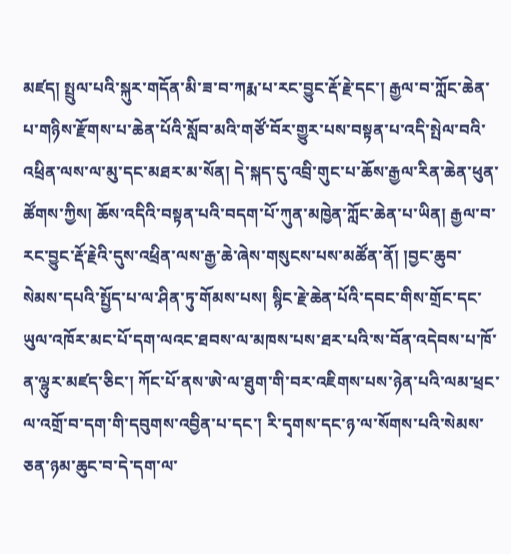མཛད། སྤྲུལ་པའི་སྐུར་གདོན་མི་ཟ་བ་ཀརྨ་པ་རང་བྱུང་རྡོ་རྗེ་དང་། རྒྱལ་བ་ཀློང་ཆེན་པ་གཉིས་རྫོགས་པ་ཆེན་པོའི་སློབ་མའི་གཙོ་བོར་གྱུར་པས་བསྟན་པ་འདི་སྤེལ་བའི་འཕྲིན་ལས་ལ་མུ་དང་མཐར་མ་སོན། དེ་སྐད་དུ་འབྲི་གུང་པ་ཆོས་རྒྱལ་རིན་ཆེན་ཕུན་ཚོགས་ཀྱིས། ཆོས་འདིའི་བསྟན་པའི་བདག་པོ་ཀུན་མཁྱེན་ཀློང་ཆེན་པ་ཡིན། རྒྱལ་བ་རང་བྱུང་རྡོ་རྗེའི་དུས་འཕྲིན་ལས་རྒྱ་ཆེ་ཞེས་གསུངས་པས་མཚོན་ནོ། །བྱང་ཆུབ་སེམས་དཔའི་སྤྱོད་པ་ལ་ཤིན་ཏུ་གོམས་པས། སྙིང་རྗེ་ཆེན་པོའི་དབང་གིས་གྲོང་དང་ཡུལ་འཁོར་མང་པོ་དག་ལའང་ཐབས་ལ་མཁས་པས་ཐར་པའི་ས་བོན་འདེབས་པ་ཁོ་ན་ལྷུར་མཛད་ཅིང་། ཀོང་པོ་ནས་ཨེ་ལ་ཐུག་གི་བར་འཇིགས་པས་ཉེན་པའི་ལམ་ཕྲང་ལ་འགྲོ་བ་དག་གི་དབུགས་འབྱིན་པ་དང་། རི་དྭགས་དང་ཉ་ལ་སོགས་པའི་སེམས་ཅན་ཉམ་ཆུང་བ་དེ་དག་ལ་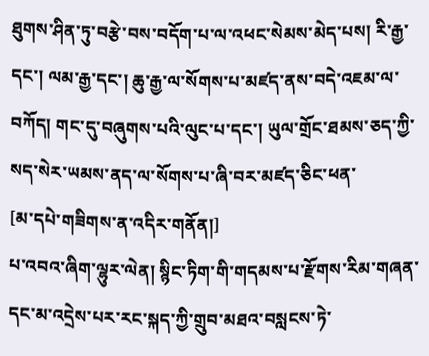ཐུགས་ཤིན་ཏུ་བརྩེ་བས་བདོག་པ་ལ་འཕང་སེམས་མེད་པས། རི་རྒྱ་དང་། ལམ་རྒྱ་དང་། ཆུ་རྒྱ་ལ་སོགས་པ་མཛད་ནས་བདེ་འཇམ་ལ་བཀོད། གང་དུ་བཞུགས་པའི་ལུང་པ་དང་། ཡུལ་གྲོང་ཐམས་ཅད་ཀྱི་སད་སེར་ཡམས་ནད་ལ་སོགས་པ་ཞི་བར་མཛད་ཅིང་ཕན་
[མ་དཔེ་གཟིགས་ན་འདིར་གནོན།]
པ་འབའ་ཞིག་ལྷུར་ལེན། སྙིང་ཏིག་གི་གདམས་པ་རྫོགས་རིམ་གཞན་དང་མ་འདྲེས་པར་རང་སྐད་ཀྱི་གྲུབ་མཐའ་བསླངས་ཏེ་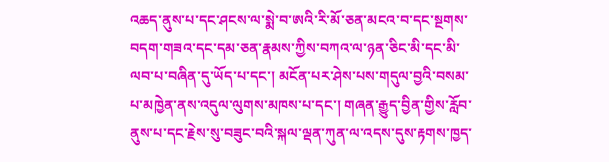འཆད་ནུས་པ་དང་ཤངས་ལ་སྨེ་བ་ཨའི་རི་མོ་ཅན་མངའ་བ་དང་སྔགས་བདག་གཟའ་དང་དམ་ཅན་རྣམས་ཀྱིས་བཀའ་ལ་ཉན་ཅིང་མི་དང་མི་ལབ་པ་བཞིན་དུ་ཡོད་པ་དང་། མངོན་པར་ཤེས་པས་གདུལ་བྱའི་བསམ་པ་མཁྱེན་ནས་འདུལ་ལུགས་མཁས་པ་དང་། གཞན་རྒྱུད་བྱིན་གྱིས་རློབ་ནུས་པ་དང་རྗེས་སུ་བཟུང་བའི་སྐལ་ལྡན་ཀུན་ལ་འདས་དུས་རྟགས་ཁྱད་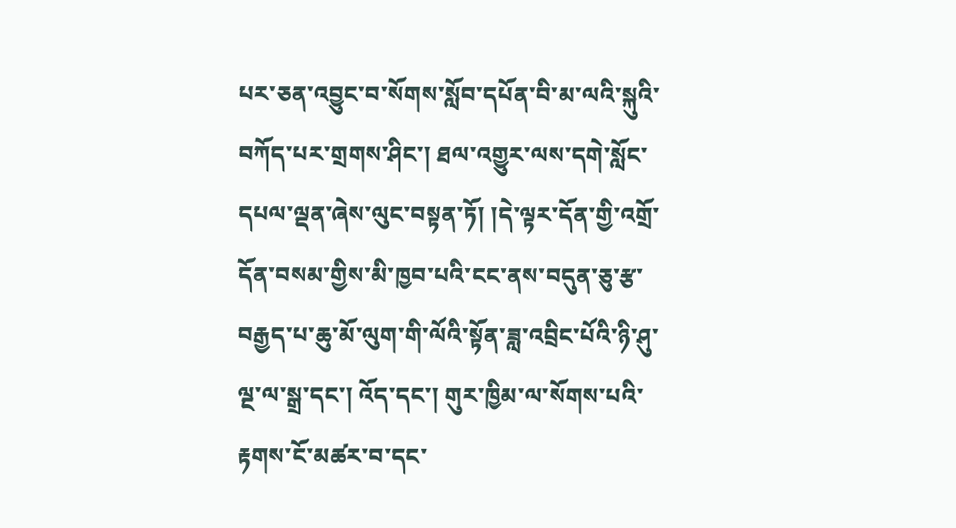པར་ཅན་འབྱུང་བ་སོགས་སློབ་དཔོན་བི་མ་ལའི་སྐུའི་བཀོད་པར་གྲགས་ཤིང་། ཐལ་འགྱུར་ལས་དགེ་སློང་དཔལ་ལྡན་ཞེས་ལུང་བསྟན་ཏོ། །དེ་ལྟར་དོན་གྱི་འགྲོ་དོན་བསམ་གྱིས་མི་ཁྱབ་པའི་ངང་ནས་བདུན་ཅུ་རྩ་བརྒྱད་པ་ཆུ་མོ་ལུག་གི་ལོའི་སྟོན་ཟླ་འབྲིང་པོའི་ཉི་ཤུ་ལྔ་ལ་སྒྲ་དང་། འོད་དང་། གུར་ཁྱིམ་ལ་སོགས་པའི་རྟགས་ངོ་མཚར་བ་དང་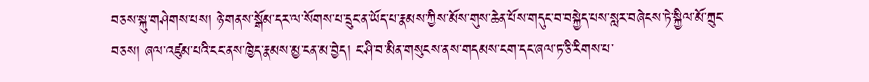བཅས་སྐུ་གཤེགས་པས། ཉེ་གནས་སྒོམ་དར་ལ་སོགས་པ་དྲུང་ན་ཡོད་པ་རྣམས་ཀྱིས་མོས་གུས་ཆེན་པོས་གདུང་བ་བསྐྱེད་པས་སླར་བཞེངས་ཏེ་སྐྱིལ་མོ་ཀྲུང་བཅས། ཞལ་འཛུམ་པའི་ངང་ནས་ཁྱེད་རྣམས་མྱ་ངན་མ་བྱེད། ང་ཤི་བ་མིན་གསུངས་ནས་གདམས་ངག་དང་ཞལ་ཏ་ཅི་རིགས་པ་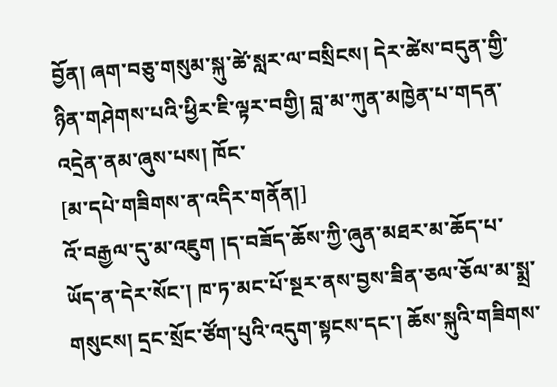བྱོན། ཞག་བཅུ་གསུམ་སྐུ་ཚེ་སླར་ལ་བསྲིངས། དེར་ཚེས་བདུན་གྱི་ཉིན་གཤེགས་པའི་ཕྱིར་ཇི་ལྟར་བགྱི། བླ་མ་ཀུན་མཁྱེན་པ་གདན་འདྲེན་ནམ་ཞུས་པས། ཁོང་
[མ་དཔེ་གཟིགས་ན་འདིར་གནོན།]
འོ་བརྒྱལ་དུ་མ་འཇུག །ད་བཟོད་ཆོས་ཀྱི་ཞུན་མཐར་མ་ཆོད་པ་ཡོད་ན་དེར་སོང་། ཁ་ཏ་མང་པོ་སྔར་ནས་བྱས་ཟིན་ཅལ་ཅོལ་མ་སྨྲ་གསུངས། དྲང་སྲོང་ཙོག་པུའི་འདུག་སྟངས་དང་། ཆོས་སྐུའི་གཟིགས་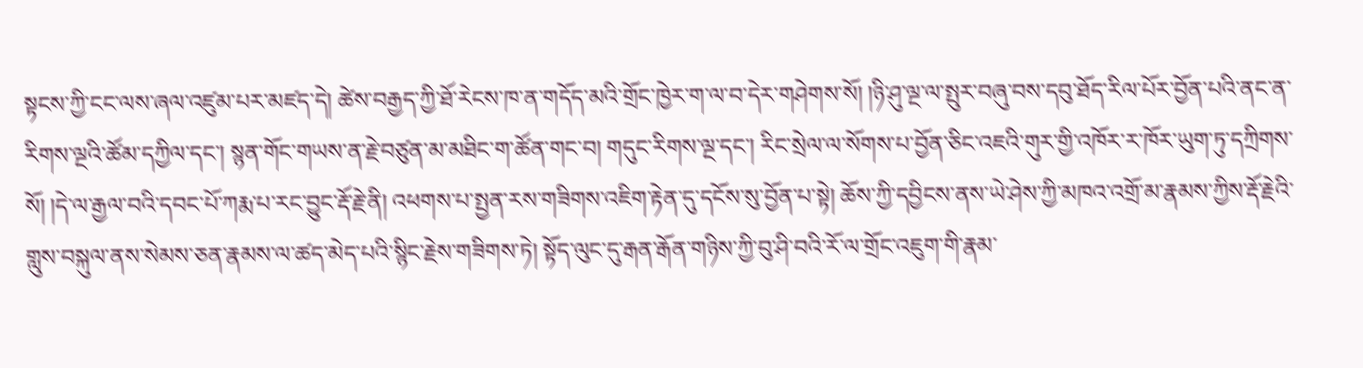སྟངས་ཀྱི་ངང་ལས་ཞལ་འཛུམ་པར་མཛད་དེ། ཚེས་བརྒྱད་ཀྱི་ཐོ་རེངས་ཁ་ན་གདོད་མའི་གྲོང་ཁྱེར་ག་ལ་བ་དེར་གཤེགས་སོ། །ཉི་ཤུ་ལྔ་ལ་སྤུར་བཞུ་བས་དབུ་ཐོད་རིལ་པོར་བྱོན་པའི་ནང་ན་རིགས་ལྔའི་ཚོམ་དཀྱིལ་དང་། སྙན་གོང་གཡས་ན་རྗེ་བཙུན་མ་མཐིང་ག་ཚོན་གང་བ། གདུང་རིགས་ལྔ་དང་། རིང་སྲེལ་ལ་སོགས་པ་བྱོན་ཅིང་འཇའི་གུར་གྱི་འཁོར་ར་ཁོར་ཡུག་ཏུ་དཀྲིགས་སོ། །དེ་ལ་རྒྱལ་བའི་དབང་པོ་ཀརྨ་པ་རང་བྱུང་རྡོ་རྗེ་ནི། འཕགས་པ་སྤྱན་རས་གཟིགས་འཇིག་རྟེན་དུ་དངོས་སུ་བྱོན་པ་སྟེ། ཆོས་ཀྱི་དབྱིངས་ནས་ཡེ་ཤེས་ཀྱི་མཁའ་འགྲོ་མ་རྣམས་ཀྱིས་རྡོ་རྗེའི་གླུས་བསྐུལ་ནས་སེམས་ཅན་རྣམས་ལ་ཚད་མེད་པའི་སྙིང་རྗེས་གཟིགས་ཏེ། སྟོད་ལུང་དུ་རྒན་རྒོན་གཉིས་ཀྱི་བུ་ཤི་བའི་རོ་ལ་གྲོང་འཇུག་གི་རྣམ་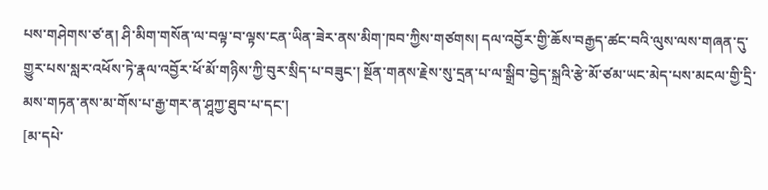པས་གཤེགས་ཙ་ན། ཤི་མིག་གསོན་ལ་བལྟ་བ་ལྟས་ངན་ཡིན་ཟེར་ནས་མིག་ཁབ་ཀྱིས་གཙགས། དལ་འབྱོར་གྱི་ཆོས་བརྒྱད་ཚང་བའི་ལུས་ལས་གཞན་དུ་གྱུར་པས་སླར་འཕོས་ཏེ་རྣལ་འབྱོར་ཕོ་མོ་གཉིས་ཀྱི་བུར་སྲིད་པ་བཟུང་། སྔོན་གནས་རྗེས་སུ་དྲན་པ་ལ་སྒྲིབ་བྱེད་སྐྲའི་རྩེ་མོ་ཙམ་ཡང་མེད་པས་མངལ་གྱི་དྲི་མས་གཏན་ནས་མ་གོས་པ་རྒྱ་གར་ན་ཤཱཀྱ་ཐུབ་པ་དང་།
[མ་དཔེ་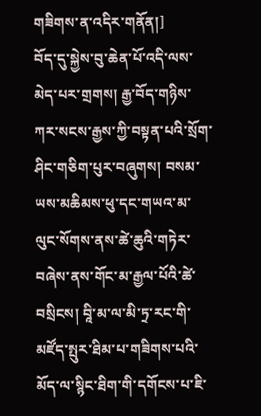གཟིགས་ན་འདིར་གནོན།]
བོད་དུ་སྐྱེས་བུ་ཆེན་པོ་འདི་ལས་མེད་པར་གྲགས། རྒྱ་བོད་གཉིས་ཀར་སངས་རྒྱས་ཀྱི་བསྟན་པའི་སྲོག་ཤིང་གཅིག་པུར་བཞུགས། བསམ་ཡས་མཆིམས་ཕུ་དང་གཡའ་མ་ལུང་སོགས་ནས་ཚེ་ཆུའི་གཏེར་བཞེས་ནས་གོང་མ་རྒྱལ་པོའི་ཚེ་བསྲིངས། བཱི་མ་ལ་མི་ཏྲ་རང་གི་མཛོད་སྤུར་ཐིམ་པ་གཟིགས་པའི་མོད་ལ་སྙིང་ཐིག་གི་དགོངས་པ་ཇི་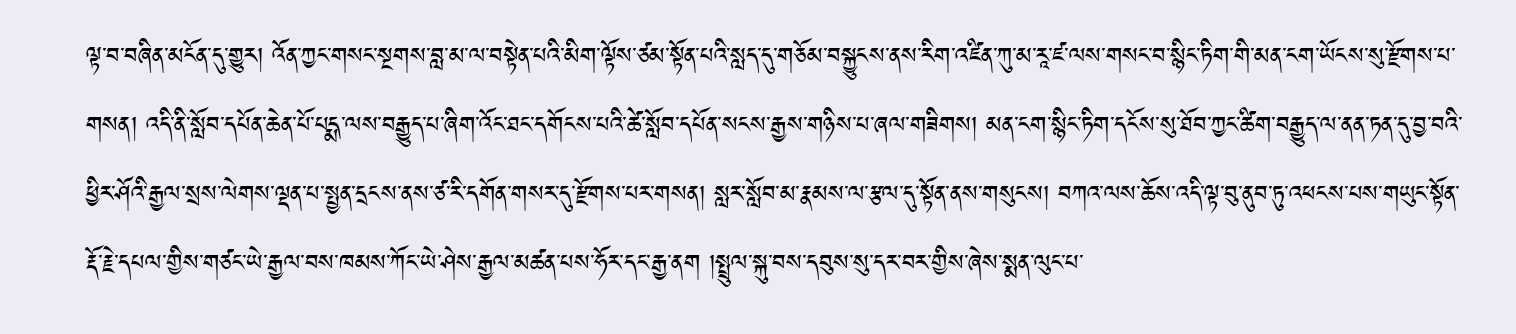ལྟ་བ་བཞིན་མངོན་དུ་གྱུར། འོན་ཀྱང་གསང་སྔགས་བླ་མ་ལ་བསྟེན་པའི་མིག་ལྟོས་ཙམ་སྟོན་པའི་སླད་དུ་གཅོམ་བསྐྱུངས་ནས་རིག་འཛིན་ཀུ་མ་རཱ་ཛ་ལས་གསང་བ་སྙིང་ཏིག་གི་མན་ངག་ཡོངས་སུ་རྫོགས་པ་གསན། འདི་ནི་སློབ་དཔོན་ཆེན་པོ་པདྨ་ལས་བརྒྱུད་པ་ཞིག་འོང་ཐང་དགོངས་པའི་ཚེ་སློབ་དཔོན་སངས་རྒྱས་གཉིས་པ་ཞལ་གཟིགས། མན་ངག་སྙིང་ཏིག་དངོས་སུ་ཐོབ་ཀྱང་ཚིག་བརྒྱུད་ལ་ནན་ཏན་དུ་བྱ་བའི་ཕྱིར་ཤོའི་རྒྱལ་སྲས་ལེགས་ལྡན་པ་སྤྱན་དྲངས་ནས་ཙ་རི་དགོན་གསར་དུ་རྫོགས་པར་གསན། སླར་སློབ་མ་རྣམས་ལ་རྩལ་དུ་སྟོན་ནས་གསུངས། བཀའ་ལས་ཆོས་འདི་ལྟ་བུ་ནུབ་ཏུ་འཕངས་པས་གཡུང་སྟོན་རྡོ་རྗེ་དཔལ་གྱིས་གཙང་ཡེ་རྒྱལ་བས་ཁམས་ཀོང་ཡེ་ཤེས་རྒྱལ་མཚན་པས་ཧོར་དང་རྒྱ་ནག །སྤྲུལ་སྐུ་བས་དབུས་སུ་དར་བར་གྱིས་ཞེས་སྨན་ལུང་པ་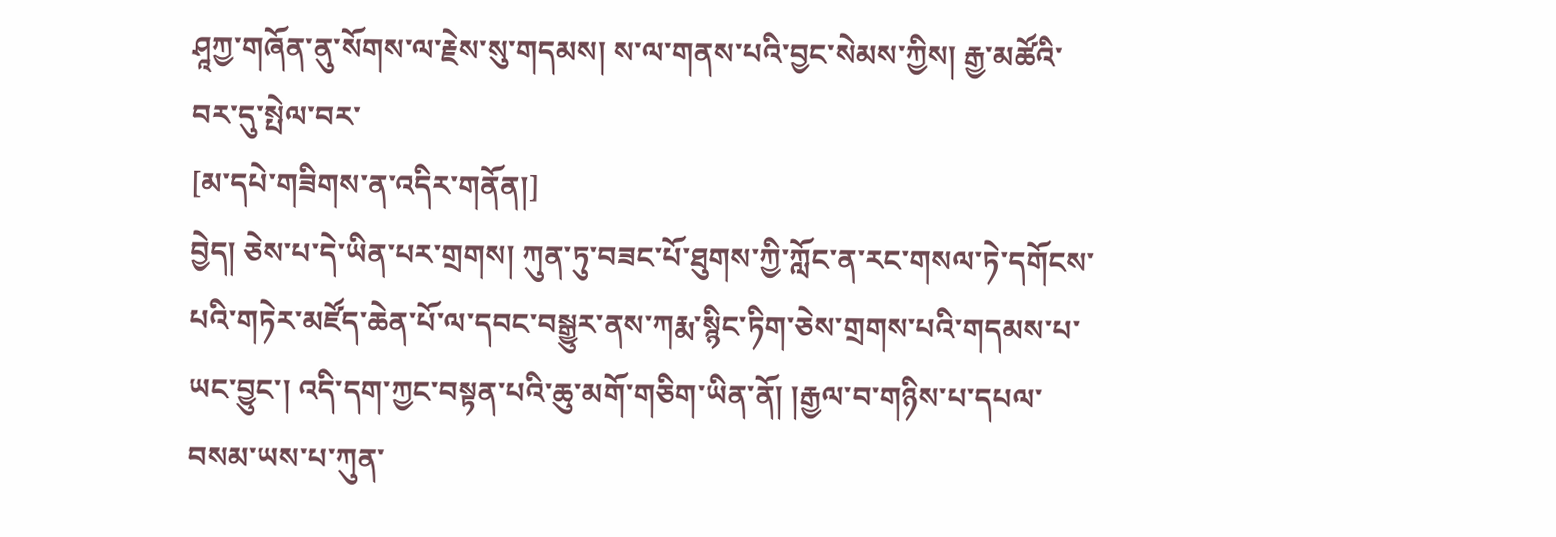ཤཱཀྱ་གཞོན་ནུ་སོགས་ལ་རྗེས་སུ་གདམས། ས་ལ་གནས་པའི་བྱང་སེམས་ཀྱིས། རྒྱ་མཚོའི་བར་དུ་སྤེལ་བར་
[མ་དཔེ་གཟིགས་ན་འདིར་གནོན།]
བྱེད། ཅེས་པ་དེ་ཡིན་པར་གྲགས། ཀུན་ཏུ་བཟང་པོ་ཐུགས་ཀྱི་ཀློང་ན་རང་གསལ་ཏེ་དགོངས་པའི་གཏེར་མཛོད་ཆེན་པོ་ལ་དབང་བསྒྱུར་ནས་ཀརྨ་སྙིང་ཏིག་ཅེས་གྲགས་པའི་གདམས་པ་ཡང་བྱུང་། འདི་དག་ཀྱང་བསྟན་པའི་ཆུ་མགོ་གཅིག་ཡིན་ནོ། །རྒྱལ་བ་གཉིས་པ་དཔལ་བསམ་ཡས་པ་ཀུན་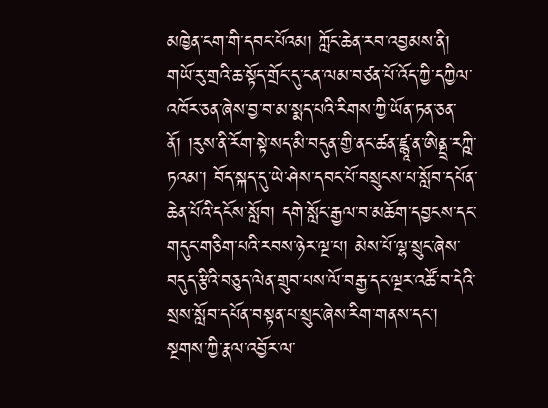མཁྱེན་ངག་གི་དབང་པོའམ། ཀློང་ཆེན་རབ་འབྱམས་ནི། གཡོ་རུ་གྲའི་ཆ་སྟོད་གྲོང་དུ་ངན་ལམ་བཙན་པོ་འོད་ཀྱི་དཀྱིལ་འཁོར་ཅན་ཞེས་བྱ་བ་མ་སྨད་པའི་རིགས་ཀྱི་ཡོན་ཏན་ཅན་ནོ། །རུས་ནི་རོག་སྟེ་སད་མི་བདུན་གྱི་ནང་ཚན་ཛྙཱ་ན་ཨིནྡྲ་རཀྵི་ཏའམ་། བོད་སྐད་དུ་ཡེ་ཤེས་དབང་པོ་བསྲུངས་པ་སློབ་དཔོན་ཆེན་པོའི་དངོས་སློབ། དགེ་སློང་རྒྱལ་བ་མཆོག་དབྱངས་དང་གདུང་གཅིག་པའི་རབས་ཉེར་ལྔ་པ། མེས་པོ་ལྷ་སྲུང་ཞེས་བདུད་རྩིའི་བཅུད་ལེན་གྲུབ་པས་ལོ་བརྒྱ་དང་ལྔར་འཚོ་བ་དེའི་སྲས་སློབ་དཔོན་བསྟན་པ་སྲུང་ཞེས་རིག་གནས་དང་། སྔགས་ཀྱི་རྣལ་འབྱོར་ལ་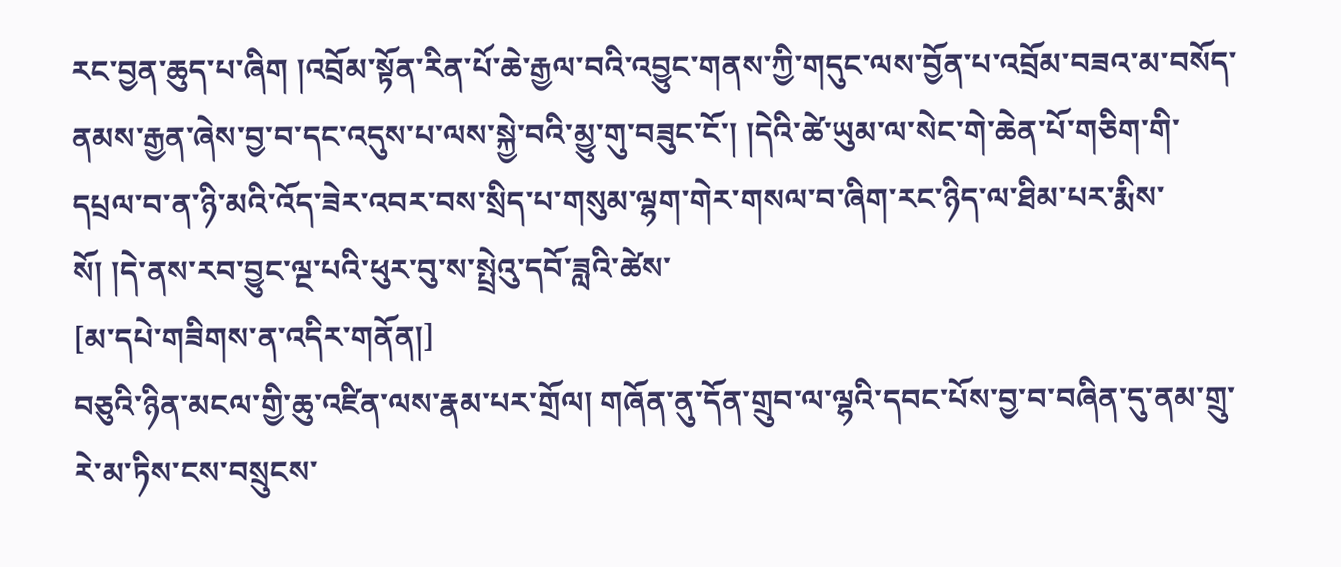རང་བྱན་ཆུད་པ་ཞིག །འབྲོམ་སྟོན་རིན་པོ་ཆེ་རྒྱལ་བའི་འབྱུང་གནས་ཀྱི་གདུང་ལས་བྱོན་པ་འབྲོམ་བཟའ་མ་བསོད་ནམས་རྒྱན་ཞེས་བྱ་བ་དང་འདུས་པ་ལས་སྐྱེ་བའི་མྱུ་གུ་བཟུང་ངོ་། །དེའི་ཚེ་ཡུམ་ལ་སེང་གེ་ཆེན་པོ་གཅིག་གི་དཔྲལ་བ་ན་ཉི་མའི་འོད་ཟེར་འབར་བས་སྲིད་པ་གསུམ་ལྷག་གེར་གསལ་བ་ཞིག་རང་ཉིད་ལ་ཐིམ་པར་རྨིས་སོ། །དེ་ནས་རབ་བྱུང་ལྔ་པའི་ཕུར་བུ་ས་སྤྲེའུ་དབོ་ཟླའི་ཚེས་
[མ་དཔེ་གཟིགས་ན་འདིར་གནོན།]
བཅུའི་ཉིན་མངལ་གྱི་ཆུ་འཛིན་ལས་རྣམ་པར་གྲོལ། གཞོན་ནུ་དོན་གྲུབ་ལ་ལྷའི་དབང་པོས་བྱ་བ་བཞིན་དུ་ནམ་གྲུ་རེ་མ་ཏིས་ངས་བསྲུངས་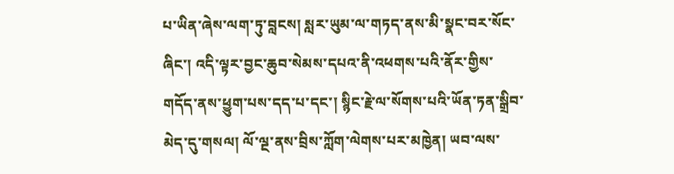པ་ཡིན་ཞེས་ལག་ཏུ་བླངས། སླར་ཡུམ་ལ་གཏད་ནས་མི་སྣང་བར་སོང་ཞིང་། འདི་ལྟར་བྱང་ཆུབ་སེམས་དཔའ་ནི་འཕགས་པའི་ནོར་གྱིས་གདོད་ནས་ཕྱུག་པས་དད་པ་དང་། སྙིང་རྗེ་ལ་སོགས་པའི་ཡོན་ཏན་སྒྲིབ་མེད་དུ་གསལ། ལོ་ལྔ་ནས་བྲིས་ཀློག་ལེགས་པར་མཁྱེན། ཡབ་ལས་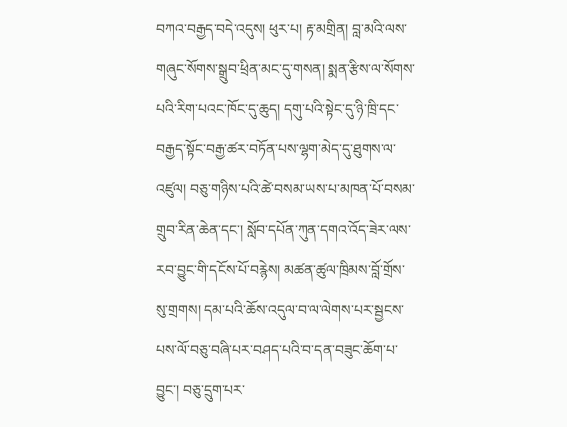བཀའ་བརྒྱད་བདེ་འདུས། ཕུར་པ། རྟ་མགྲིན། བླ་མའི་ལས་གཞུང་སོགས་སྒྲུབ་ཕྲིན་མང་དུ་གསན། སྨན་རྩིས་ལ་སོགས་པའི་རིག་པའང་ཁོང་དུ་ཆུད། དགུ་པའི་སྟེང་དུ་ཉི་ཁྲི་དང་བརྒྱད་སྟོང་བརྒྱ་ཚར་བཏོན་པས་ལྷག་མེད་དུ་ཐུགས་ལ་འཛུལ། བཅུ་གཉིས་པའི་ཚེ་བསམ་ཡས་པ་མཁན་པོ་བསམ་གྲུབ་རིན་ཆེན་དང་། སློབ་དཔོན་ཀུན་དགའ་འོད་ཟེར་ལས་རབ་བྱུང་གི་དངོས་པོ་བརྙེས། མཚན་ཚུལ་ཁྲིམས་བློ་གྲོས་སུ་གྲགས། དམ་པའི་ཆོས་འདུལ་བ་ལ་ལེགས་པར་སྦྱངས་པས་ལོ་བཅུ་བཞི་པར་བཤད་པའི་བ་དན་བཟུང་ཆོག་པ་བྱུང་། བཅུ་དྲུག་པར་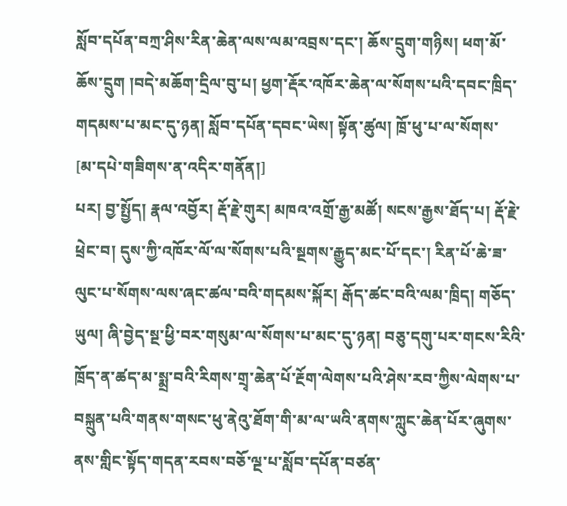སློབ་དཔོན་བཀྲ་ཤིས་རིན་ཆེན་ལས་ལམ་འབྲས་དང་། ཆོས་དྲུག་གཉིས། ཕག་མོ་ཆོས་དྲུག །བདེ་མཆོག་དྲིལ་བུ་པ། ཕྱག་རྡོར་འཁོར་ཆེན་ལ་སོགས་པའི་དབང་ཁྲིད་གདམས་པ་མང་དུ་ཉན། སློབ་དཔོན་དབང་ཡེས། སྟོན་ཚུལ། ཁྲོ་ཕུ་པ་ལ་སོགས་
[མ་དཔེ་གཟིགས་ན་འདིར་གནོན།]
པར། བྱ་སྤྱོད། རྣལ་འབྱོར། རྡོ་རྗེ་གུར། མཁའ་འགྲོ་རྒྱ་མཚོ། སངས་རྒྱས་ཐོད་པ། རྡོ་རྗེ་ཕྲེང་བ། དུས་ཀྱི་འཁོར་ལོ་ལ་སོགས་པའི་སྔགས་རྒྱུད་མང་པོ་དང་། རིན་པོ་ཆེ་ཟ་ལུང་པ་སོགས་ལས་ཞང་ཚལ་བའི་གདམས་སྐོར། རྒོད་ཚང་བའི་ལམ་ཁྲིད། གཅོད་ཡུལ། ཞི་བྱེད་སྔ་ཕྱི་བར་གསུམ་ལ་སོགས་པ་མང་དུ་ཉན། བཅུ་དགུ་པར་གངས་རིའི་ཁྲོད་ན་ཚད་མ་སྨྲ་བའི་རིགས་གྲྭ་ཆེན་པོ་རྔོག་ལེགས་པའི་ཤེས་རབ་ཀྱིས་ལེགས་པ་བསྐྲུན་པའི་གནས་གསང་ཕུ་ནེའུ་ཐོག་གི་མ་ལ་ཡའི་ནགས་ཀླུང་ཆེན་པོར་ཞུགས་ནས་གླིང་སྟོད་གདན་རབས་བཅོ་ལྔ་པ་སློབ་དཔོན་བཙན་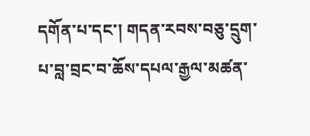དགོན་པ་དང་། གདན་རབས་བཅུ་དྲུག་པ་བླ་བྲང་བ་ཆོས་དཔལ་རྒྱལ་མཚན་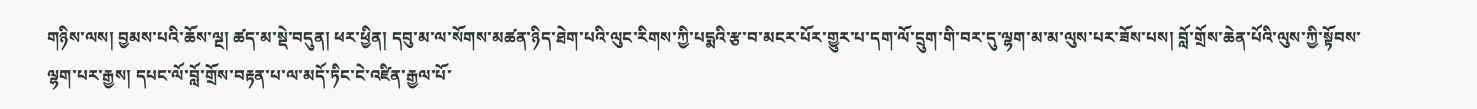གཉིས་ལས། བྱམས་པའི་ཆོས་ལྔ། ཚད་མ་སྡེ་བདུན། ཕར་ཕྱིན། དབུ་མ་ལ་སོགས་མཚན་ཉིད་ཐེག་པའི་ལུང་རིགས་ཀྱི་པདྨའི་རྩ་བ་མངར་པོར་གྱུར་པ་དག་ལོ་དྲུག་གི་བར་དུ་ལྷག་མ་མ་ལུས་པར་ཟོས་པས། བློ་གྲོས་ཆེན་པོའི་ལུས་ཀྱི་སྟོབས་ལྷག་པར་རྒྱས། དཔང་ལོ་བློ་གྲོས་བརྟན་པ་ལ་མདོ་ཏིང་ངེ་འཛིན་རྒྱལ་པོ་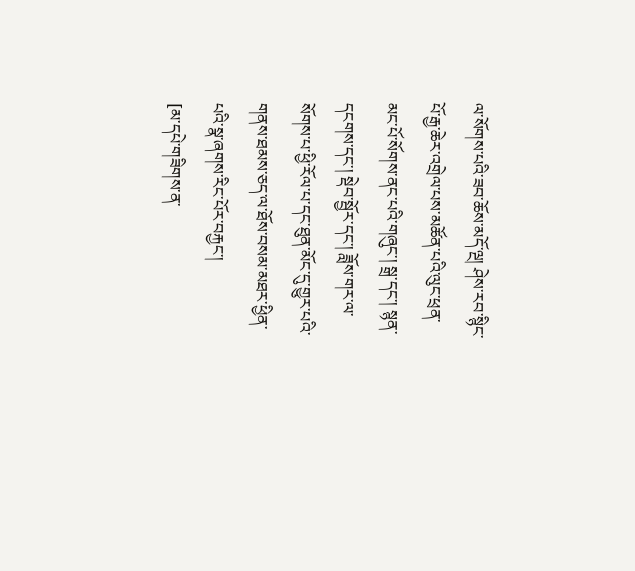ལ་སོགས་པའི་ཟབ་ཆོས་མདོ་ལྔ། ཤེས་རབ་སྙིང་པོ་རྒྱ་ཆེར་འགྲེལ་པས་མཚོན་པའི་ལུང་ཕྲན་མང་པོ་སོགས་ནང་པའི་གཞུང་། སྒྲ་དང་། སྙན་དངགས་དང་། སྡེབ་སྦྱོར་དང་། ཟློས་གར་ལ་སོགས་པ་ཕྱི་རོལ་པ་དང་ཐུན་མོང་དུ་གྱུར་པའི་གནས་ཐམས་ཅད་ལ་ཐོས་བསམ་མཐར་ཕྱིན་པའི་སྣ་ཞགས་རིང་པོར་བརྐྱང་།
[མ་དཔེ་གཟིགས་ན་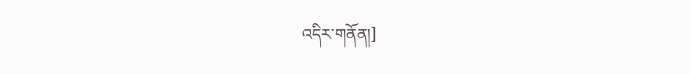འདིར་གནོན།]